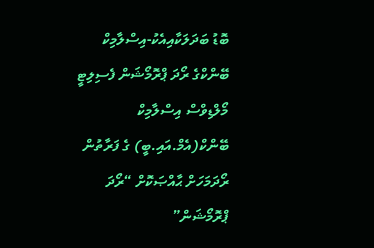ބޮޑު ބަދަލަކާއިއެކު-އިސްލާމިކް ބޭންކްގެ ރޯދަ ޕްރޮމޯޝަން ފެސިލިޓީ
މޯލްޑިވްސް އިސްލާމިކް ބޭންކް(އެމް.އައި.ބީ) ގެ ފަރާތުން ރޯދަމަހަށް ޙާއްޞަކޮށް “ރޯދަ ޕްރޮމޯޝަން”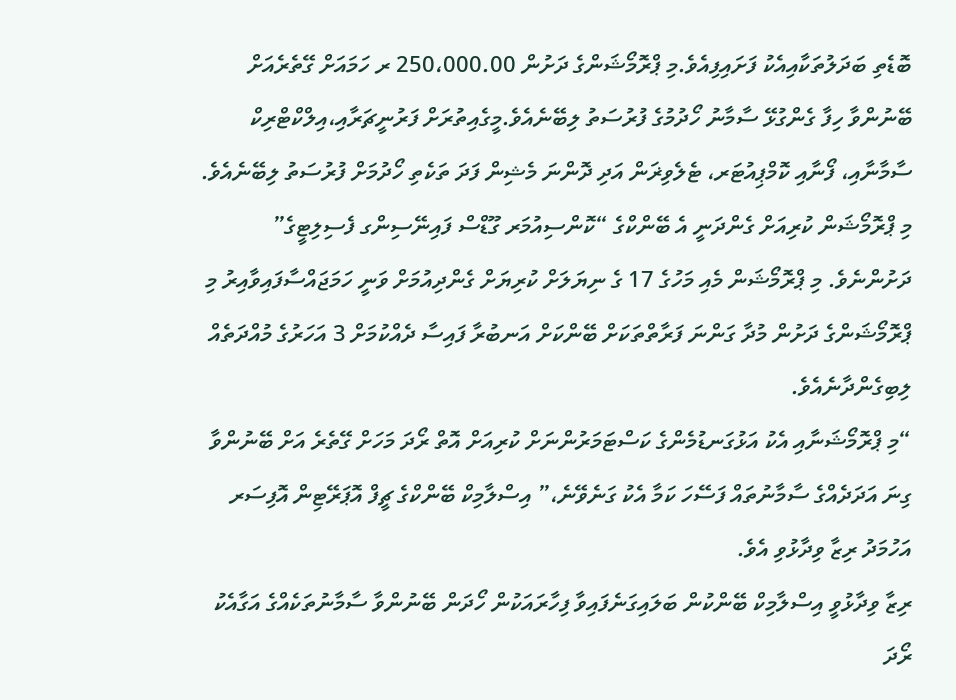ބޮޑެތި ބަދަލުތަކާއިއެކު ފަށައިފިއެވެ.މި ޕްރޮމޯޝަންގެ ދަށުން 250،000.00 ރ ހަމައަށް ގޭތެރެއަށް ބޭނުންވާ ހިފާ ގެންގުޅޭ ސާމާނު ހޯދުމުގެ ފުރުސަތު ލިބޭނެއެވެ.މީގެއިތުރަށް ފަރުނީޗަރާއި،އިލްކްޓްރިކް ސާމާނާއި، ފޯނާއި ކޮމްޕިއުޓަރ، ޓެލެވިޜަން އަދި ދޮންނަ މެޝިން ފަދަ ތަކެތި ހޯދުމަށް ފުރުސަތު ލިބޭނެއެވެ. މި ޕްރޮމޯޝަން ކުރިއަށް ގެންދަނީ އެ ބޭންކްގެ “ކޮންސިއުމަރ ގޫޑްސް ފައިނޭސިންގ ފެސިލިޓީގެ” ދަށުންނެވެ. މި ޕްރޮމޯޝަން މެއި މަހުގެ 17 ގެ ނިޔަލަށް ކުރިޔަށް ގެންދިއުމަށް ވަނީ ހަމަޖައްސާފައިވާއިރު މި ޕްރޮމޯޝަންގެ ދަށުން މުދާ ގަންނަ ފަރާތްތަކަށް ބޭންކަށް އަނބުރާ ފައިސާ ދެއްކުމަށް 3 އަހަރުގެ މުއްދަތެއް ލިބިގެންދާނެއެވެ.
“މި ޕްރޮމޯޝަނާއި އެކު އަޅުގަނޑުމެންގެ ކަސްޓަމަރުންނަށް ކުރިއަށް އޮތް ރޯދަ މަހަށް ގޭތެރެ އަށް ބޭނުންވާ ގިނަ އަދަދެއްގެ ސާމާނުތައް ފަސޭހަ ކަމާ އެކު ގަނެވޭނެ،” އިސްލާމިކް ބޭންކްގެ ޗީފް އޮޕަރޭޓިން އޮފިސަރ އަހުމަދު ރިޒާ ވިދާޅުވި އެވެ.
ރިޒާ ވިދާޅުވީ އިސްލާމިކް ބޭންކުން ބަލައިގަނެފައިވާ ފިހާރައަކުން ހޯދަން ބޭނުންވާ ސާމާނުތަކެއްގެ އަގާއެކު ރޯދަ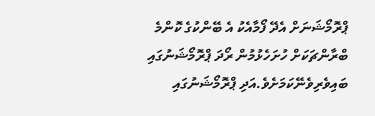ޕްރޮމޯޝަނަށް އެދޭ ފޯމާއެކު އެ ބޭންކުގެ ކޮންމެ ބްރާންޗަކަށް ހުށަހެޅުމުން ރޯދަ ޕްރޮމޯޝަނުގައި ބައިވެރިވެނޭކަމަށެވެ.އަދި ޕްރޮމޯޝަނުގައި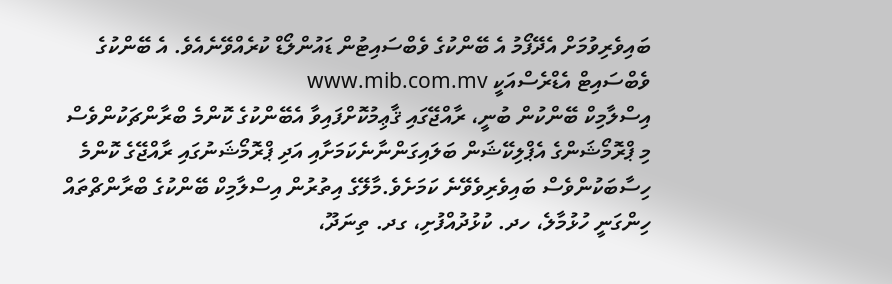ބައިވެރިވުމަށް އެދޭފޯމު އެ ބޭންކުގެ ވެބްސައިޓުން ޑައުންލޯޑް ކުރެއްވޭނެއެވެ. އެ ބޭންކުގެ ވެބްސައިޓް އެޑްރެސްއަކީ www.mib.com.mv
އިސްލާމިކް ބޭންކުން ބުނީ، ރާއްޖޭގައި ޤާޢިމުކޮށްފައިވާ އެބޭންކުގެ ކޮންމެ ބްރާންޗަކުންވެސް މި ޕްރޮމޯޝަންގެ އެޕްލިކޭޝަން ބަލައިގަންނާނެކަމަށާއި އަދި ޕްރޮމޯޝަނުގައި ރާއްޖޭގެ ކޮންމެ ހިސާބަކުންވެސް ބައިވެރިވެވޭނެ ކަމަށެވެ.މާލޭގެ އިތުރުން އިސްލާމިކް ބޭންކުގެ ބްރާންޗްތައް ހިންގަނީ ހުޅުމާލެ، ހދ. ކުޅުދުއްފުށި، ގދ. ތިނަދޫ،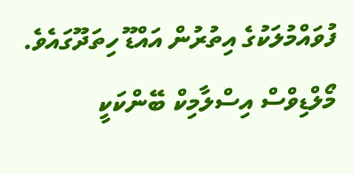ފުވައްމުލަކުގެ އިތުރުން އައްޑޫ ހިތަދޫގައެވެ.
މޯލްޑިވްސް އިސްލާމިކް ބޭންކަކީ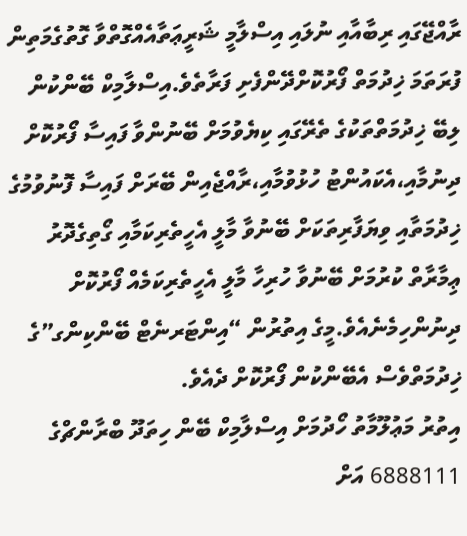ރާއްޖޭގައި ރިބާއާއި ނުލައި އިސްލާމީ ޝަރީޢަތާއެއްގޮތްވާ ގޮތުގެމަތިން ފުރަތަމަ ޚިދުމަތް ފޯރުކޮށްދޭންފެށި ފަރާތެވެ.އިސްލާމިކް ބޭންކުން ލިބޭ ޚިދުމަތްތަކުގެ ތެރޭގައި ކިޔެވުމަށް ބޭނުންވާ ފައިސާ ފޯރުކޮށް ދިނުމާއި،އެކައުންޓު ހުޅުވުމާއި،ރާއްޖެއިން ބޭރަށް ފައިސާ ފޮނުވުމުގެ ޚިދުމަތާއި ވިޔަފާރިތަކަށް ބޭނުވާ މާލީ އެހީތެރިކަމާއި ގޯތިގެދޮރު ޢިމާރާތް ކުރުމަށް ބޭނުވާ ހުރިހާ މާލީ އެހީތެރިކަމެއް ފޯރުކޮށް ދިނުންހިމެނެއެވެ.މީގެ އިތުރުން “އިންޓަރނެޓް ބޭންކިންގ”ގެ ޚިދުމަތްވެސް އެބޭންކުން ފޯރުކޮށް ދެއެވެ.
އިތުރު މަޢުލޫމާތު ހޯދުމަށް އިސްލާމިކް ބޭން ހިތަދޫ ބްރާންޗްގެ 6888111 އަށް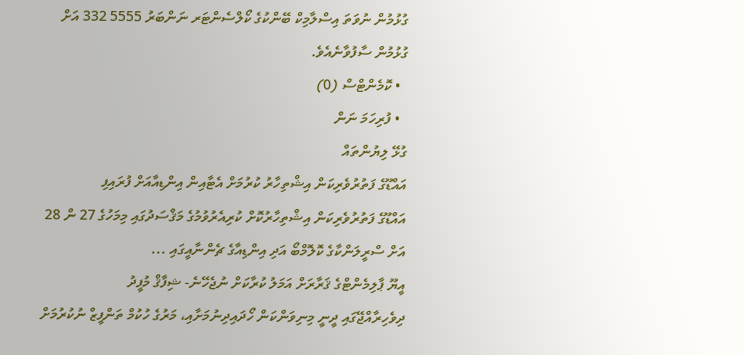ގުޅުމުން ނުވަތަ އިސްލާމިކް ބޭންކުގެ ކޯލްސެންޓަރ ނަންބަރު 5555 332 އަށް ގުޅުމުން ސާފުވާނެއެވެ.
  • ކޮމެންޓްސް (0)
  • ފުރިހަމަ ނަން
ގުޅޭ ލިޔުންތައް
އައްޑޫގެ ފަތުރުވެރިކަން އިޝްތިހާރު ކުރުމަށް އެޓާއިން އިންޑިއާއަށް ފުރައިފި
އައްޑޫގެ ފަތުރުވެރިކަން އިޝްތިހާރުކޮށް ކުރިއެރުވުމުގެ މަޤްސަދުގައި މިމަހުގެ 27 ން 28 އަށް ސްރީލަންކާގެ ކޮލޮމްބޯ އަދި އިންޑިއާގެ ޗެންނާއީގައި ...
އީޔޫ ޕާލިމެންޓްގެ ޤަރާރަށް އަމަލު ކުރާކަށް ނުޖެހޭނެ- ޝިފާޤް މުފީދު
ދިވެހިރާއްޖޭގައި ދީނީ މިނިވަންކަން ހޯދައިދިނުމަށާއި، މަރުގެ ހުކުމް ތަންފީޒް ނުކުރުމަށް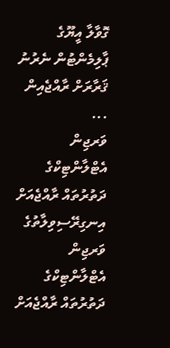ގޮވާލާ އީޔޫގެ ޕާލިމެންޓުން ނެރުނު ޤަރާރަށް ރާއްޖެއިން ...
ވަރޖިން އެޓްލާންޓިކްގެ ދަތުރުތައް ރާއްޖެއަށް
އިނގިރޭސިވިލާތުގެ ވަރޖިން އެޓްލާންޓިކްގެ ދަތުރުތައް ރާއްޖެއަށް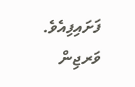ފަށައިފިއެވެ. ވަރޖިން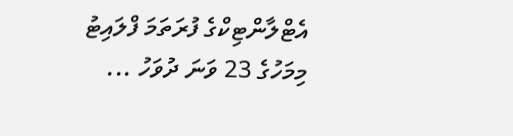އެޓްލާންޓިކްގެ ފުރަތަމަ ފްލައިޓު މިމަހުގެ 23 ވަނަ ދުވަހު ...